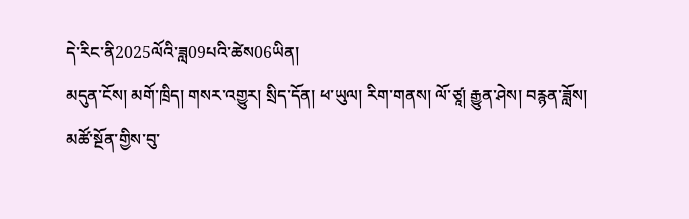དེ་རིང་ནི2025ལོའི་ཟླ09པའི་ཚེས06ཡིན།
མདུན་ངོས། མགོ་ཁྲིད། གསར་འགྱུར། སྲིད་དོན། ཕ་ཡུལ། རིག་གནས། ལོ་ཙཱ། རྒྱུན་ཤེས། བརྙན་ཟློས།
མཚོ་སྔོན་གྱིས་བུ་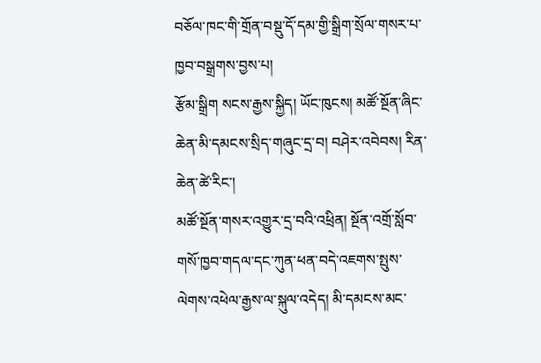བཅོལ་ཁང་གི་གྲོན་བསྡུ་དོ་དམ་གྱི་སྒྲིག་སྲོལ་གསར་པ་ཁྱབ་བསྒྲགས་བྱས་པ།
རྩོམ་སྒྲིག སངས་རྒྱས་སྐྱིད། ཡོང་ཁུངས། མཚོ་སྔོན་ཞིང་ཆེན་མི་དམངས་སྲིད་གཞུང་དྲ་བ། བཤེར་འབེབས། རིན་ཆེན་ཚེ་རིང་།
མཚོ་སྔོན་གསར་འགྱུར་དྲ་བའི་འཕྲིན། སྔོན་འགྲོ་སློབ་གསོ་ཁྱབ་གདལ་དང་ཀུན་ཕན་བདེ་འཇགས་སྤུས་ལེགས་འཕེལ་རྒྱས་ལ་སྐུལ་འདེད། མི་དམངས་མང་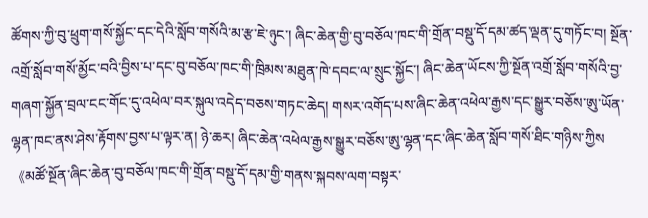ཚོགས་ཀྱི་བུ་ཕྲུག་གསོ་སྐྱོང་དང་དེའི་སློབ་གསོའི་མ་རྩ་ཇེ་ཉུང་། ཞིང་ཆེན་གྱི་བུ་བཅོལ་ཁང་གི་གྲོན་བསྡུ་དོ་དམ་ཚད་ལྡན་དུ་གཏོང་བ། སྔོན་འགྲོ་སློབ་གསོ་མྱོང་བའི་བྱིས་པ་དང་བུ་བཅོལ་ཁང་གི་ཁྲིམས་མཐུན་ཁེ་དབང་ལ་སྲུང་སྐྱོང་། ཞིང་ཆེན་ཡོངས་ཀྱི་སྔོན་འགྲོ་སློབ་གསོའི་བྱ་གཞག་སྐྱོན་བྲལ་ངང་གོང་དུ་འཕེལ་བར་སྐུལ་འདེད་བཅས་གཏང་ཆེད། གསར་འགོད་པས་ཞིང་ཆེན་འཕེལ་རྒྱས་དང་སྒྱུར་བཅོས་ཨུ་ཡོན་ལྷན་ཁང་ནས་ཤེས་རྟོགས་བྱས་པ་ལྟར་ན། ཉེ་ཆར། ཞིང་ཆེན་འཕེལ་རྒྱས་སྒྱུར་བཅོས་ཨུ་ལྷན་དང་ཞིང་ཆེན་སློབ་གསོ་ཐིང་གཉིས་ཀྱིས《མཚོ་སྔོན་ཞིང་ཆེན་བུ་བཅོལ་ཁང་གི་གྲོན་བསྡུ་དོ་དམ་གྱི་གནས་སྐབས་ལག་བསྟར་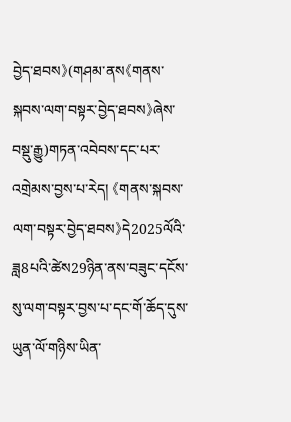བྱེད་ཐབས》(གཤམ་ནས《གནས་སྐབས་ལག་བསྟར་བྱེད་ཐབས》ཞེས་བསྡུ་རྒྱུ)གཏན་འབེབས་དང་པར་འགྲེམས་བྱས་པ་རེད། 《གནས་སྐབས་ལག་བསྟར་བྱེད་ཐབས》དེ2025ལོའི་ཟླ8པའི་ཚེས29ཉིན་ནས་བཟུང་དངོས་སུ་ལག་བསྟར་བྱས་པ་དང་གོ་ཆོད་དུས་ཡུན་ལོ་གཉིས་ཡིན་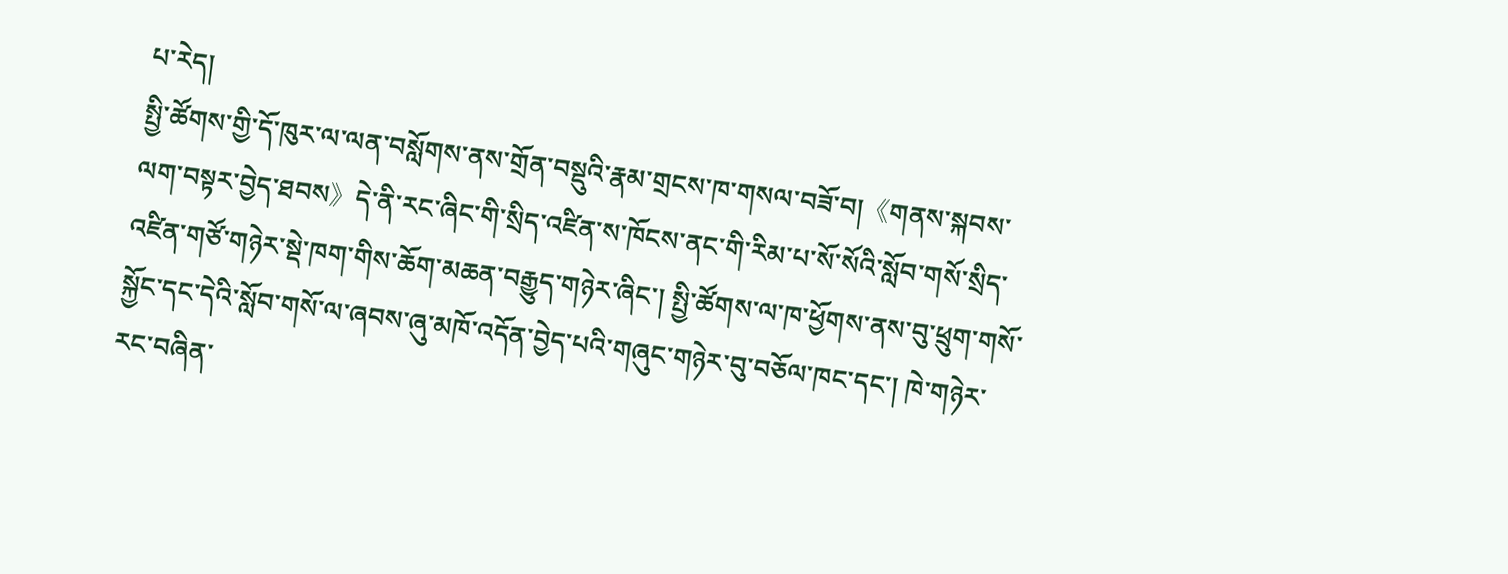པ་རེད།
སྤྱི་ཚོགས་གྱི་དོ་ཁུར་ལ་ལན་བསློགས་ནས་གྲོན་བསྡུའི་རྣམ་གྲངས་ཁ་གསལ་བཟོ་བ།《གནས་སྐབས་ལག་བསྟར་བྱེད་ཐབས》དེ་ནི་རང་ཞིང་གི་སྲིད་འཛིན་ས་ཁོངས་ནང་གི་རིམ་པ་སོ་སོའི་སློབ་གསོ་སྲིད་འཛིན་གཙོ་གཉེར་སྡེ་ཁག་གིས་ཆོག་མཆན་བརྒྱུད་གཉེར་ཞིང་། སྤྱི་ཚོགས་ལ་ཁ་ཕྱོགས་ནས་བུ་ཕྲུག་གསོ་སྐྱོང་དང་དེའི་སློབ་གསོ་ལ་ཞབས་ཞུ་མཁོ་འདོན་བྱེད་པའི་གཞུང་གཉེར་བུ་བཅོལ་ཁང་དང་། ཁེ་གཉེར་རང་བཞིན་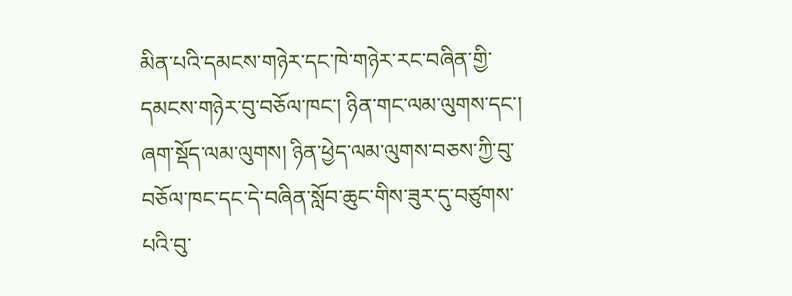མིན་པའི་དམངས་གཉེར་དང་ཁེ་གཉེར་རང་བཞིན་གྱི་དམངས་གཉེར་བུ་བཅོལ་ཁང་། ཉིན་གང་ལམ་ལུགས་དང་། ཞག་སྡོད་ལམ་ལུགས། ཉིན་ཕྱེད་ལམ་ལུགས་བཅས་ཀྱི་བུ་བཅོལ་ཁང་དང་དེ་བཞིན་སློབ་ཆུང་གིས་ཟུར་དུ་བཙུགས་པའི་བུ་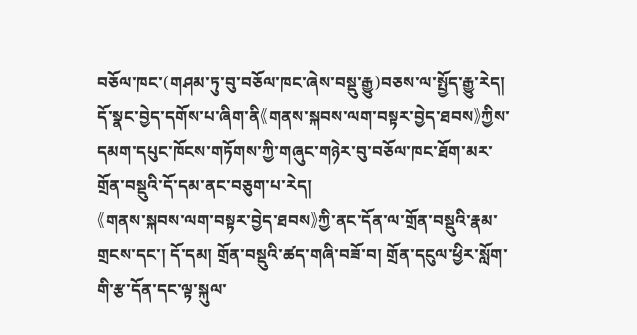བཅོལ་ཁང་(གཤམ་ཏུ་བུ་བཅོལ་ཁང་ཞེས་བསྡུ་རྒྱུ)བཅས་ལ་སྤྱོད་རྒྱུ་རེད། དོ་སྣང་བྱེད་དགོས་པ་ཞིག་ནི《གནས་སྐབས་ལག་བསྟར་བྱེད་ཐབས》ཀྱིས་དམག་དཔུང་ཁོངས་གཏོགས་ཀྱི་གཞུང་གཉེར་བུ་བཅོལ་ཁང་ཐོག་མར་གྲོན་བསྡུའི་དོ་དམ་ནང་བཅུག་པ་རེད།
《གནས་སྐབས་ལག་བསྟར་བྱེད་ཐབས》ཀྱི་ནང་དོན་ལ་གྲོན་བསྡུའི་རྣམ་གྲངས་དང་། དོ་དམ། གྲོན་བསྡུའི་ཚད་གཞི་བཟོ་བ། གྲོན་དངུལ་ཕྱིར་སློག་གི་རྩ་དོན་དང་ལྟ་སྐུལ་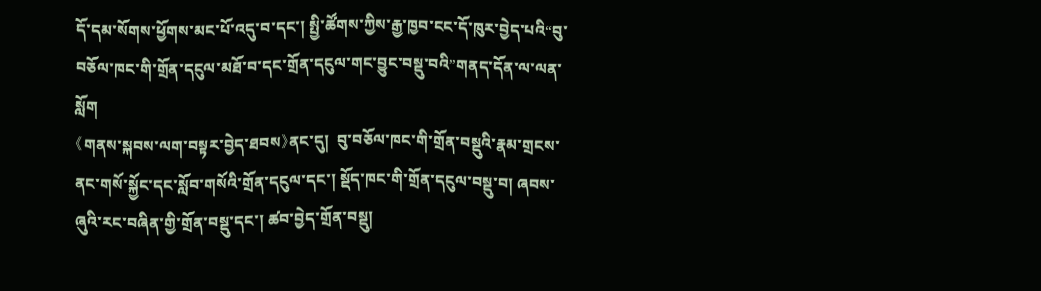དོ་དམ་སོགས་ཕྱོགས་མང་པོ་འདུ་བ་དང་། སྤྱི་ཚོགས་ཀྱིས་རྒྱ་ཁྱབ་ངང་དོ་ཁུར་བྱེད་པའི“བུ་བཅོལ་ཁང་གི་གྲོན་དངུལ་མཐོ་བ་དང་གྲོན་དངུལ་གང་བྱུང་བསྡུ་བའི”གནད་དོན་ལ་ལན་སློག
《གནས་སྐབས་ལག་བསྟར་བྱེད་ཐབས》ནང་དུ།  བུ་བཅོལ་ཁང་གི་གྲོན་བསྡུའི་རྣམ་གྲངས་ནང་གསོ་སྐྱོང་དང་སློབ་གསོའི་གྲོན་དངུལ་དང་། སྡོད་ཁང་གི་གྲོན་དངུལ་བསྡུ་བ། ཞབས་ཞུའི་རང་བཞིན་གྱི་གྲོན་བསྡུ་དང་། ཚབ་བྱེད་གྲོན་བསྡུ།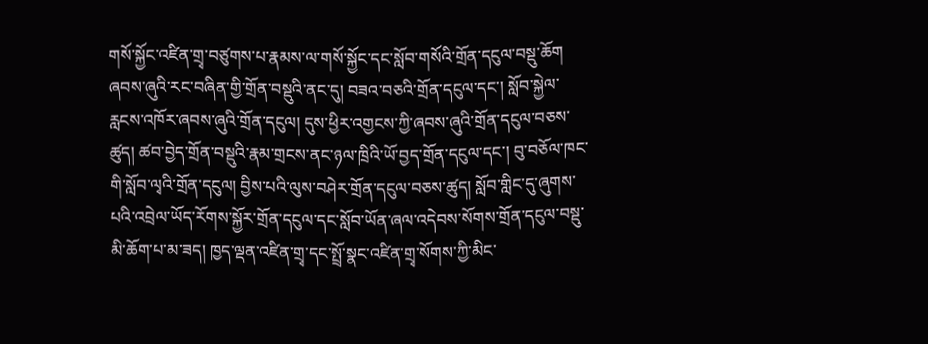གསོ་སྐྱོང་འཛིན་གྲྭ་བཙུགས་པ་རྣམས་ལ་གསོ་སྐྱོང་དང་སློབ་གསོའི་གྲོན་དངུལ་བསྡུ་ཆོག ཞབས་ཞུའི་རང་བཞིན་གྱི་གྲོན་བསྡུའི་ནང་དུ། བཟའ་བཅའི་གྲོན་དངུལ་དང་། སློབ་སྐྱེལ་རླངས་འཁོར་ཞབས་ཞུའི་གྲོན་དངུལ། དུས་ཕྱིར་འགྱངས་ཀྱི་ཞབས་ཞུའི་གྲོན་དངུལ་བཅས་ཚུད། ཚབ་བྱེད་གྲོན་བསྡུའི་རྣམ་གྲངས་ནང་ཉལ་ཁྲིའི་ཡོ་བྱད་གྲོན་དངུལ་དང་། བུ་བཅོལ་ཁང་གི་སློབ་ལྭའི་གྲོན་དངུལ། བྱིས་པའི་ལུས་བཤེར་གྲོན་དངུལ་བཅས་ཚུད། སློབ་གླིང་དུ་ཞུགས་པའི་འབྲེལ་ཡོད་རོགས་སྐྱོར་གྲོན་དངུལ་དང་སློབ་ཡོན་ཞལ་འདེབས་སོགས་གྲོན་དངུལ་བསྡུ་མི་ཆོག་པ་མ་ཟད། ཁྱད་ལྡན་འཛིན་གྲྭ་དང་སྤྲོ་སྣང་འཛིན་གྲྭ་སོགས་ཀྱི་མིང་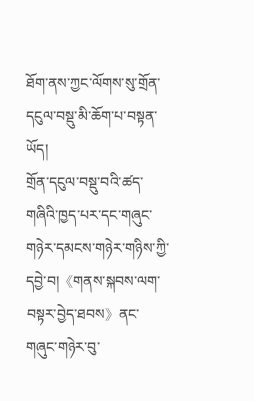ཐོག་ནས་ཀྱང་ལོགས་སུ་གྲོན་དངུལ་བསྡུ་མི་ཆོག་པ་བསྟན་ཡོད།
གྲོན་དངུལ་བསྡུ་བའི་ཚད་གཞིའི་ཁྱད་པར་དང་གཞུང་གཉེར་དམངས་གཉེར་གཉིས་ཀྱི་དབྱེ་བ།《གནས་སྐབས་ལག་བསྟར་བྱེད་ཐབས》ནང་གཞུང་གཉེར་བུ་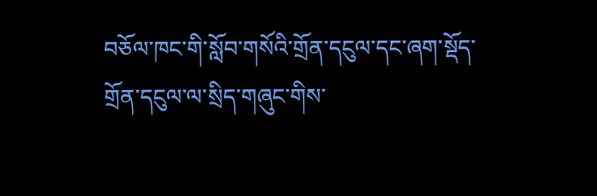བཅོལ་ཁང་གི་སློབ་གསོའི་གྲོན་དངུལ་དང་ཞག་སྡོད་གྲོན་དངུལ་ལ་སྲིད་གཞུང་གིས་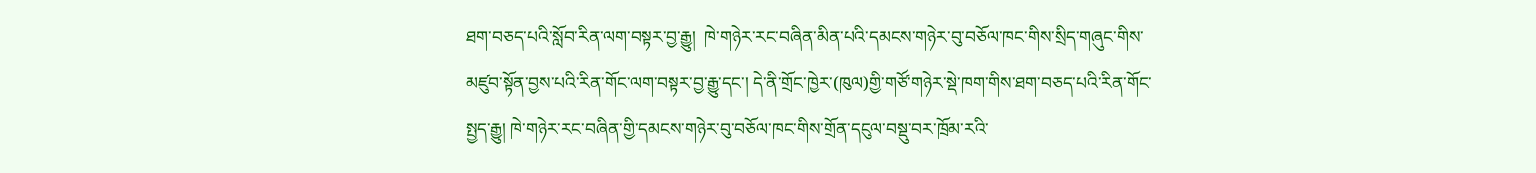ཐག་བཅད་པའི་སློབ་རིན་ལག་བསྟར་བྱ་རྒྱུ།  ཁེ་གཉེར་རང་བཞིན་མིན་པའི་དམངས་གཉེར་བུ་བཅོལ་ཁང་གིས་སྲིད་གཞུང་གིས་མཛུབ་སྟོན་བྱས་པའི་རིན་གོང་ལག་བསྟར་བྱ་རྒྱུ་དང་། དེ་ནི་གྲོང་ཁྱེར་(ཁུལ)གྱི་གཙོ་གཉེར་སྡེ་ཁག་གིས་ཐག་བཅད་པའི་རིན་གོང་སྤྱད་རྒྱུ། ཁེ་གཉེར་རང་བཞིན་གྱི་དམངས་གཉེར་བུ་བཅོལ་ཁང་གིས་གྲོན་དངུལ་བསྡུ་བར་ཁྲོམ་རའི་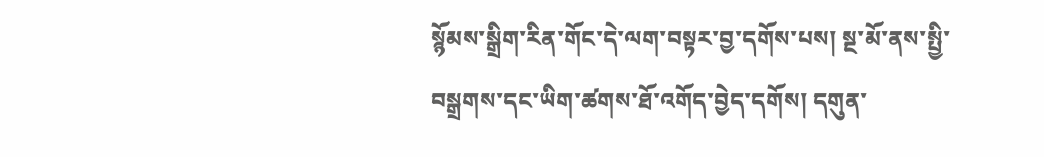སྙོམས་སྒྲིག་རིན་གོང་དེ་ལག་བསྟར་བྱ་དགོས་པས། སྔ་མོ་ནས་སྤྱི་བསྒྲགས་དང་ཡིག་ཚགས་ཐོ་འགོད་བྱེད་དགོས། དགུན་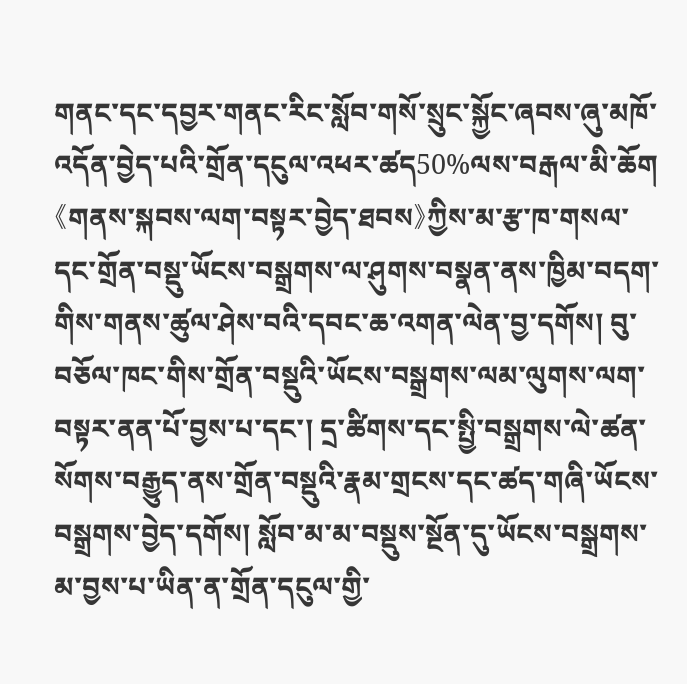གནང་དང་དབྱར་གནང་རིང་སློབ་གསོ་སྲུང་སྐྱོང་ཞབས་ཞུ་མཁོ་འདོན་བྱེད་པའི་གྲོན་དངུལ་འཕར་ཚད50%ལས་བརྒལ་མི་ཆོག
《གནས་སྐབས་ལག་བསྟར་བྱེད་ཐབས》ཀྱིས་མ་རྩ་ཁ་གསལ་དང་གྲོན་བསྡུ་ཡོངས་བསྒྲགས་ལ་ཤུགས་བསྣན་ནས་ཁྱིམ་བདག་གིས་གནས་ཚུལ་ཤེས་བའི་དབང་ཆ་འགན་ལེན་བྱ་དགོས། བུ་བཅོལ་ཁང་གིས་གྲོན་བསྡུའི་ཡོངས་བསྒྲགས་ལམ་ལུགས་ལག་བསྟར་ནན་པོ་བྱས་པ་དང་། དྲ་ཚིགས་དང་སྤྱི་བསྒྲགས་ལེ་ཚན་སོགས་བརྒྱུད་ནས་གྲོན་བསྡུའི་རྣམ་གྲངས་དང་ཚད་གཞི་ཡོངས་བསྒྲགས་བྱེད་དགོས། སློབ་མ་མ་བསྡུས་སྔོན་དུ་ཡོངས་བསྒྲགས་མ་བྱས་པ་ཡིན་ན་གྲོན་དངུལ་གྱི་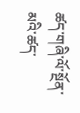ཚད་གཞི་ལོ་སྔོན་མའི་ཚད་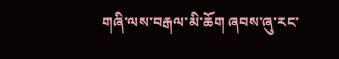གཞི་ལས་བརྒལ་མི་ཆོག ཞབས་ཞུ་རང་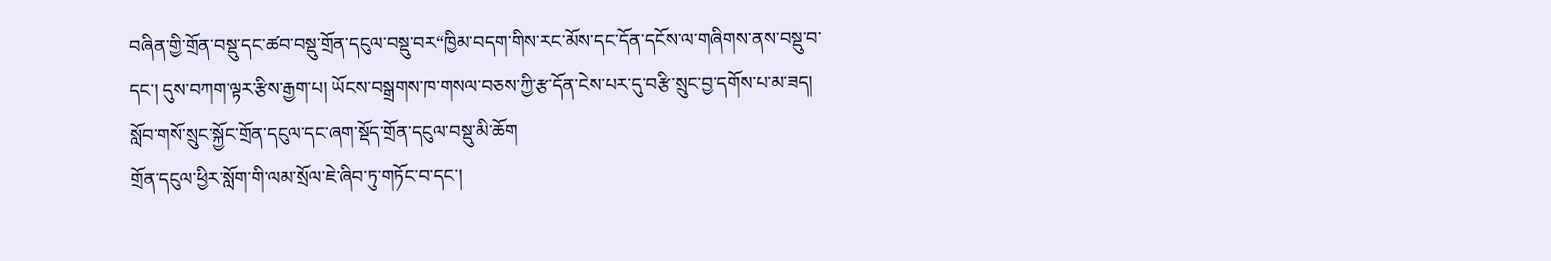བཞིན་གྱི་གྲོན་བསྡུ་དང་ཚབ་བསྡུ་གྲོན་དངུལ་བསྡུ་བར“ཁྱིམ་བདག་གིས་རང་མོས་དང་དོན་དངོས་ལ་གཞིགས་ནས་བསྡུ་བ་དང་། དུས་བཀག་ལྟར་རྩིས་རྒྱག་པ། ཡོངས་བསྒྲགས་ཁ་གསལ་བཅས་ཀྱི་རྩ་དོན་ངེས་པར་དུ་བརྩི་སྲུང་བྱ་དགོས་པ་མ་ཟད། སློབ་གསོ་སྲུང་སྐྱོང་གྲོན་དངུལ་དང་ཞག་སྡོད་གྲོན་དངུལ་བསྡུ་མི་ཆོག
གྲོན་དངུལ་ཕྱིར་སློག་གི་ལམ་སྲོལ་ཇེ་ཞིབ་ཏུ་གཏོང་བ་དང་།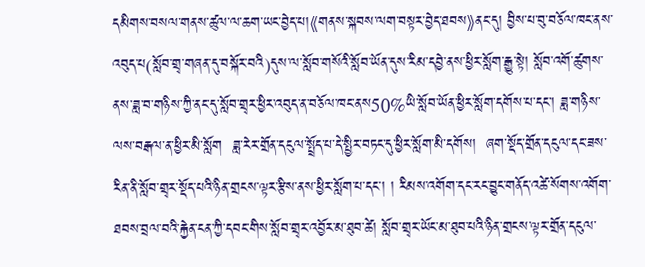དམིགས་བསལ་གནས་ཚུལ་ལ་ཆག་ཡང་བྱེད་པ།《གནས་སྐབས་ལག་བསྟར་བྱེད་ཐབས》ནང་དུ། བྱིས་པ་བུ་བཅོལ་ཁང་ནས་འབུད་པ(སློབ་གྲྭ་གཞན་དུ་བསྐོར་བའི)དུས་ལ་སློབ་གསོའི་སློབ་ཡོན་དུས་རིམ་དབྱེ་ནས་ཕྱིར་སློག་རྒྱུ་སྟེ། སློབ་འགོ་ཚུགས་ནས་ཟླ་བ་གཉིས་ཀྱི་ནང་དུ་སློབ་གྲྭར་ཕྱིར་འབུད་ན་བཅོལ་ཁང་ནས50%ཡི་སློབ་ཡོན་ཕྱིར་སློག་དགོས་པ་དང་། ཟླ་གཉིས་ལས་བརྒལ་ན་ཕྱིར་མི་སློག  ཟླ་རེར་གྲོན་དངུལ་སྤྲོད་པ་དེ་སྤྱིར་བཏང་དུ་ཕྱིར་སློག་མི་དགོས།  ཞག་སྡོད་གྲོན་དངུལ་དང་ཟས་རིན་ནི་སློབ་གྲྭར་སྡོད་པའི་ཉིན་གྲངས་ལྟར་རྩིས་ནས་ཕྱིར་སློག་པ་དང་། ། རིམས་འགོག་དང་རང་བྱུང་གནོད་འཚེ་སོགས་འགོག་ཐབས་བྲལ་བའི་རྐྱེན་ངན་ཀྱི་དབང་གིས་སློབ་གྲྭར་འབྱོར་མ་ཐུབ་ཚེ། སློབ་གྲྭར་ཡོང་མ་ཐུབ་པའི་ཉིན་གྲངས་ལྟར་གྲོན་དངུལ་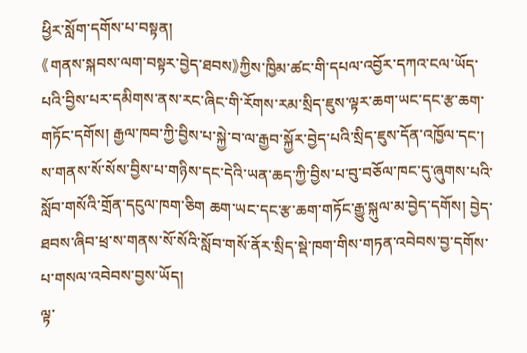ཕྱིར་སློག་དགོས་པ་བསྟན།
《གནས་སྐབས་ལག་བསྟར་བྱེད་ཐབས》ཀྱིས་ཁྱིམ་ཚང་གི་དཔལ་འབྱོར་དཀའ་ངལ་ཡོད་པའི་བྱིས་པར་དམིགས་ནས་རང་ཞིང་གི་རོགས་རམ་སྲིད་ཇུས་ལྟར་ཆག་ཡང་དང་རྩ་ཆག་གཏོང་དགོས། རྒྱལ་ཁབ་ཀྱི་བྱིས་པ་སྐྱེ་བ་ལ་རྒྱབ་སྐྱོར་བྱེད་པའི་སྲིད་ཇུས་དོན་འཁྱོལ་དང་། ས་གནས་སོ་སོས་བྱིས་པ་གཉིས་དང་དེའི་ཡན་ཆད་ཀྱི་བྱིས་པ་བུ་བཅོལ་ཁང་དུ་ཞུགས་པའི་སློབ་གསོའི་གྲོན་དངུལ་ཁག་ཅིག ཆག་ཡང་དང་རྩ་ཆག་གཏོང་རྒྱུ་སྐུལ་མ་བྱེད་དགོས། བྱེད་ཐབས་ཞིབ་ཕྲ་ས་གནས་སོ་སོའི་སློབ་གསོ་ནོར་སྲིད་སྡེ་ཁག་གིས་གཏན་འབེབས་བྱ་དགོས་པ་གསལ་འབེབས་བྱས་ཡོད།
ལྟ་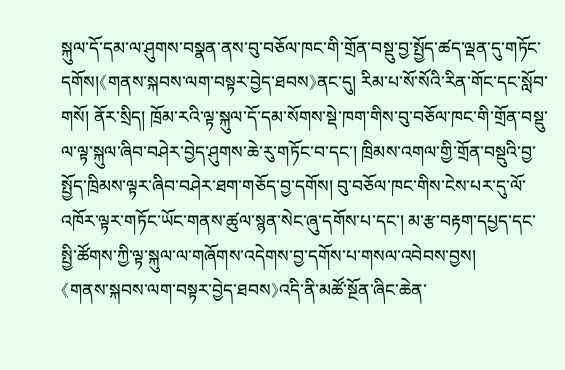སྐུལ་དོ་དམ་ལ་ཤུགས་བསྣན་ནས་བུ་བཅོལ་ཁང་གི་གྲོན་བསྡུ་བྱ་སྤྱོད་ཚད་ལྡན་དུ་གཏོང་དགོས།《གནས་སྐབས་ལག་བསྟར་བྱེད་ཐབས》ནང་དུ། རིམ་པ་སོ་སོའི་རིན་གོང་དང་སློབ་གསོ། ནོར་སྲིད། ཁྲོམ་རའི་ལྟ་སྐུལ་དོ་དམ་སོགས་སྡེ་ཁག་གིས་བུ་བཅོལ་ཁང་གི་གྲོན་བསྡུ་ལ་ལྟ་སྐུལ་ཞིབ་བཤེར་བྱེད་ཤུགས་ཆེ་རུ་གཏོང་བ་དང་། ཁྲིམས་འགལ་གྱི་གྲོན་བསྡུའི་བྱ་སྤྱོད་ཁྲིམས་ལྟར་ཞིབ་བཤེར་ཐག་གཅོད་བྱ་དགོས། བུ་བཅོལ་ཁང་གིས་ངེས་པར་དུ་ལོ་འཁོར་ལྟར་གཏོང་ཡོང་གནས་ཚུལ་སྙན་སེང་ཞུ་དགོས་པ་དང་། མ་རྩ་བརྟག་དཔྱད་དང་སྤྱི་ཚོགས་ཀྱི་ལྟ་སྐུལ་ལ་གཞོགས་འདེགས་བྱ་དགོས་པ་གསལ་འབེབས་བྱས།
《གནས་སྐབས་ལག་བསྟར་བྱེད་ཐབས》འདི་ནི་མཚོ་སྔོན་ཞིང་ཆེན་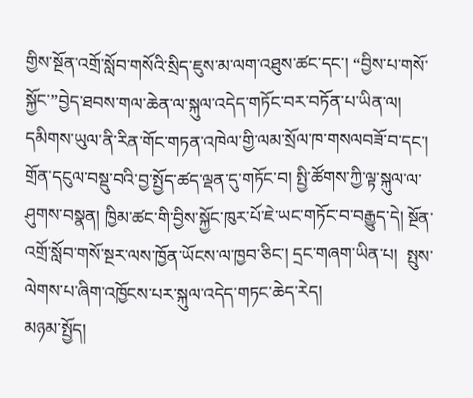གྱིས་སྔོན་འགྲོ་སློབ་གསོའི་སྲིད་ཇུས་མ་ལག་འཐུས་ཚང་དང་། “བྱིས་པ་གསོ་སྐྱོང་”བྱེད་ཐབས་གལ་ཆེན་ལ་སྐུལ་འདེད་གཏོང་བར་བཏོན་པ་ཡིན་ལ།  དམིགས་ཡུལ་ནི་རིན་གོང་གཏན་འཁེལ་གྱི་ལམ་སྲོལ་ཁ་གསལབཟོ་བ་དང་། གྲོན་དངུལ་བསྡུ་བའི་བྱ་སྤྱོད་ཚད་ལྡན་དུ་གཏོང་བ། སྤྱི་ཚོགས་ཀྱི་ལྟ་སྐུལ་ལ་ཤུགས་བསྣན། ཁྱིམ་ཚང་གི་བྱིས་སྐྱོང་ཁུར་པོ་ཇེ་ཡང་གཏོང་བ་བརྒྱུད་དེ། སྔོན་འགྲོ་སློབ་གསོ་སྔར་ལས་ཁྱོན་ཡོངས་ལ་ཁྱབ་ཅིང་། དྲང་གཞག་ཡིན་པ།  སྤུས་ལེགས་པ་ཞིག་འཁྱོངས་པར་སྐུལ་འདེད་གཏང་ཆེད་རེད།
མཉམ་སྤྱོད།